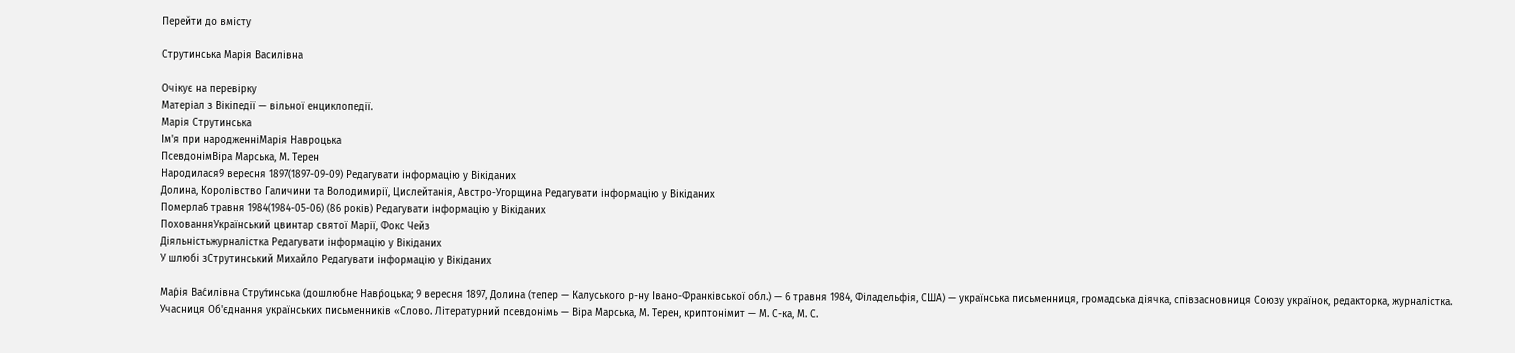Перейти до вмісту

Струтинська Марія Василівна

Очікує на перевірку
Матеріал з Вікіпедії — вільної енциклопедії.
Марія Струтинська
Ім'я при народженніМарія Навроцька
ПсевдонімВіра Марська, М. Терен
Народилася9 вересня 1897(1897-09-09) Редагувати інформацію у Вікіданих
Долина, Королівство Галичини та Володимирії, Цислейтанія, Австро-Угорщина Редагувати інформацію у Вікіданих
Померла6 травня 1984(1984-05-06) (86 років) Редагувати інформацію у Вікіданих
ПохованняУкраїнський цвинтар святої Марії, Фокс Чейз
Діяльністьжурналістка Редагувати інформацію у Вікіданих
У шлюбі зСтрутинський Михайло Редагувати інформацію у Вікіданих

Мар́ія Вас́илівна Струт́инська (дошлюбне Навр́оцька; 9 вересня 1897, Долина (тепер — Калуського р-ну Івано-Франківської обл.) — 6 травня 1984, Філадельфія, США) — українська письменниця, громадська діячка, співзасновниця Союзу українок, редакторка, журналістка. Учасниця Об'єднання українських письменників «Слово. Літературний псевдонімь — Віра Марська, М. Терен, криптонімит — М. С-ка, М. С.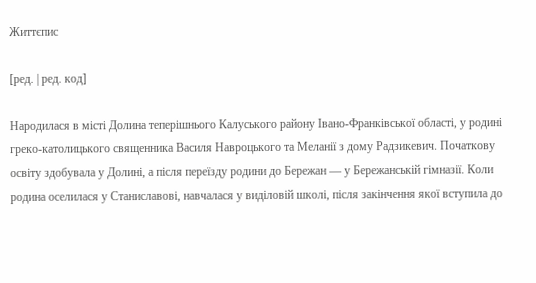Життєпис

[ред. | ред. код]

Народилася в місті Долина теперішнього Калуського району Івано-Франківської області, у родині греко-католицького священника Василя Навроцького та Меланії з дому Радзикевич. Початкову освіту здобувала у Долині, а після переїзду родини до Бережан — у Бережанській гімназії. Коли родина оселилася у Станиславові, навчалася у виділовій школі, після закінчення якої вступила до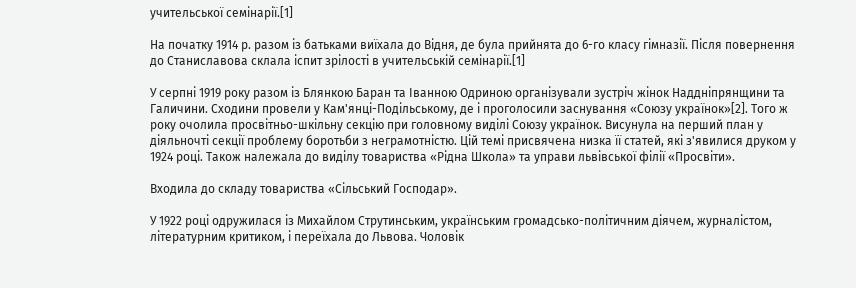учительської семінарії.[1]

На початку 1914 р. разом із батьками виїхала до Відня, де була прийнята до 6-го класу гімназії. Після повернення до Станиславова склала іспит зрілості в учительській семінарії.[1]

У серпні 1919 року разом із Блянкою Баран та Іванною Одриною організували зустріч жінок Наддніпрянщини та Галичини. Сходини провели у Кам'янці-Подільському, де і проголосили заснування «Союзу українок»[2]. Того ж року очолила просвітньо-шкільну секцію при головному виділі Союзу українок. Висунула на перший план у діяльночті секції проблему боротьби з неграмотністю. Цій темі присвячена низка її статей, які з'явилися друком у 1924 році. Також належала до виділу товариства «Рідна Школа» та управи львівської філії «Просвіти».

Входила до складу товариства «Сільський Господар».

У 1922 році одружилася із Михайлом Струтинським, українським громадсько-політичним діячем, журналістом, літературним критиком, і переїхала до Львова. Чоловік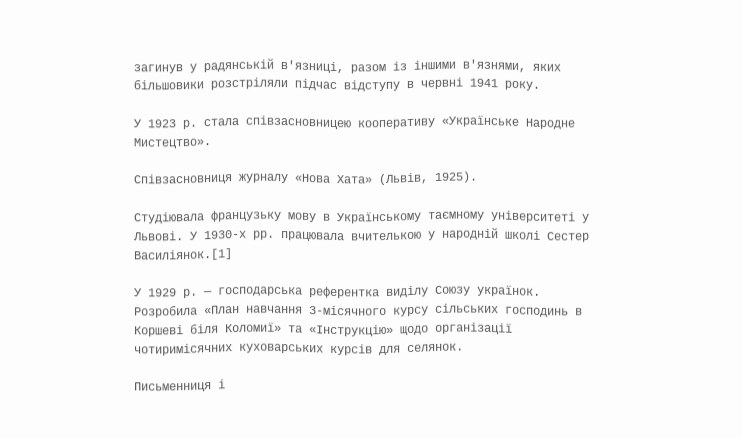загинув у радянській в'язниці, разом із іншими в'язнями, яких більшовики розстріляли підчас відступу в червні 1941 року.

У 1923 р. стала співзасновницею кооперативу «Українське Народне Мистецтво».

Співзасновниця журналу «Нова Хата» (Львів, 1925).

Студіювала французьку мову в Українському таємному університеті у Львові. У 1930-х рр. працювала вчителькою у народній школі Сестер Василіянок.[1]

У 1929 р. — господарська референтка виділу Союзу українок. Розробила «План навчання 3-місячного курсу сільських господинь в Коршеві біля Коломиї» та «Інструкцію» щодо організації чотиримісячних куховарських курсів для селянок.

Письменниця і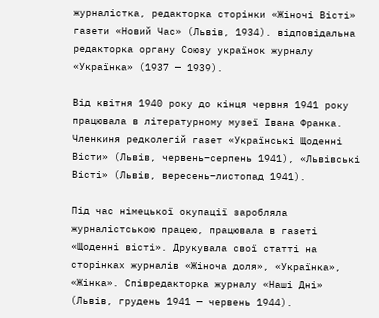журналістка, редакторка сторінки «Жіночі Вісті» газети «Новий Час» (Львів, 1934). відповідальна редакторка органу Союзу українок журналу «Українка» (1937 — 1939).

Від квітня 1940 року до кінця червня 1941 року працювала в літературному музеї Івана Франка. Членкиня редколегій газет «Українські Щоденні Вісти» (Львів, червень–серпень 1941), «Львівські Вісті» (Львів, вересень–листопад 1941).

Під час німецької окупації заробляла журналістською працею, працювала в газеті «Щоденні вісті». Друкувала свої статті на сторінках журналів «Жіноча доля», «Українка», «Жінка». Співредакторка журналу «Наші Дні» (Львів, грудень 1941 — червень 1944).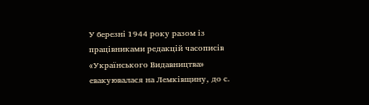У березні 1944 року разом із працівниками редакцій часописів «Українського Видавництва» евакуювалася на Лемківщину, до с.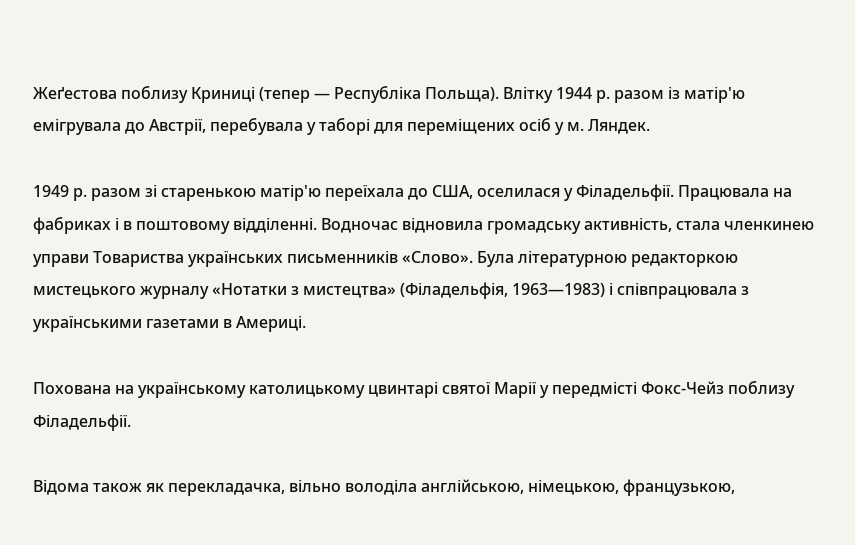Жеґестова поблизу Криниці (тепер — Республіка Польща). Влітку 1944 р. разом із матір'ю емігрувала до Австрії, перебувала у таборі для переміщених осіб у м. Ляндек.

1949 р. разом зі старенькою матір'ю переїхала до США, оселилася у Філадельфії. Працювала на фабриках і в поштовому відділенні. Водночас відновила громадську активність, стала членкинею управи Товариства українських письменників «Слово». Була літературною редакторкою мистецького журналу «Нотатки з мистецтва» (Філадельфія, 1963—1983) і співпрацювала з українськими газетами в Америці.

Похована на українському католицькому цвинтарі святої Марії у передмісті Фокс-Чейз поблизу Філадельфії.

Відома також як перекладачка, вільно володіла англійською, німецькою, французькою,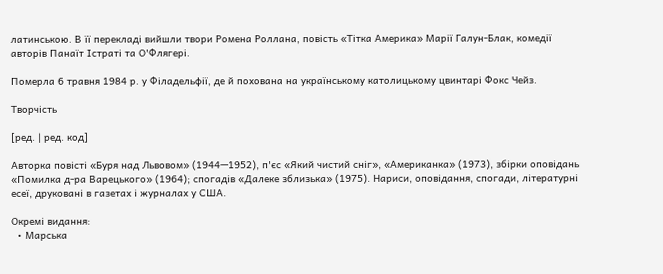латинською. В її перекладі вийшли твори Ромена Роллана, повість «Тітка Америка» Марії Галун-Блак, комедії авторів Панаїт Істраті та О'Флягері.

Померла 6 травня 1984 р. у Філадельфії, де й похована на українському католицькому цвинтарі Фокс Чейз.

Творчість

[ред. | ред. код]

Авторка повісті «Буря над Львовом» (1944—1952), п'єс «Який чистий сніг», «Американка» (1973), збірки оповідань «Помилка д-ра Варецького» (1964); спогадів «Далеке зблизька» (1975). Нариси, оповідання, спогади, літературні есеї, друковані в газетах і журналах у США.

Окремі видання:
  • Марська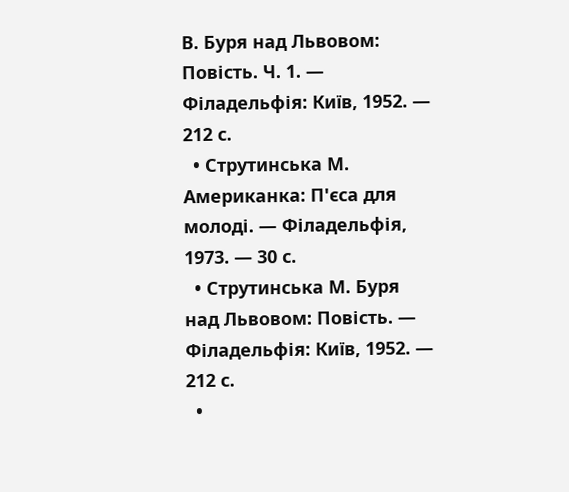В. Буря над Львовом: Повість. Ч. 1. — Філадельфія: Київ, 1952. — 212 с.
  • Струтинська М. Американка: П'єса для молоді. — Філадельфія, 1973. — 30 с.
  • Струтинська М. Буря над Львовом: Повість. — Філадельфія: Київ, 1952. — 212 с.
  •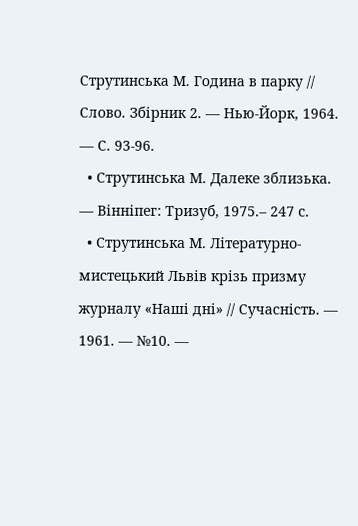Струтинська М. Година в парку // Слово. Збірник 2. — Нью-Йорк, 1964. — С. 93-96.
  • Струтинська М. Далеке зблизька. — Вінніпег: Тризуб, 1975.– 247 с.
  • Струтинська М. Літературно-мистецький Львів крізь призму журналу «Наші дні» // Сучасність. — 1961. — №10. —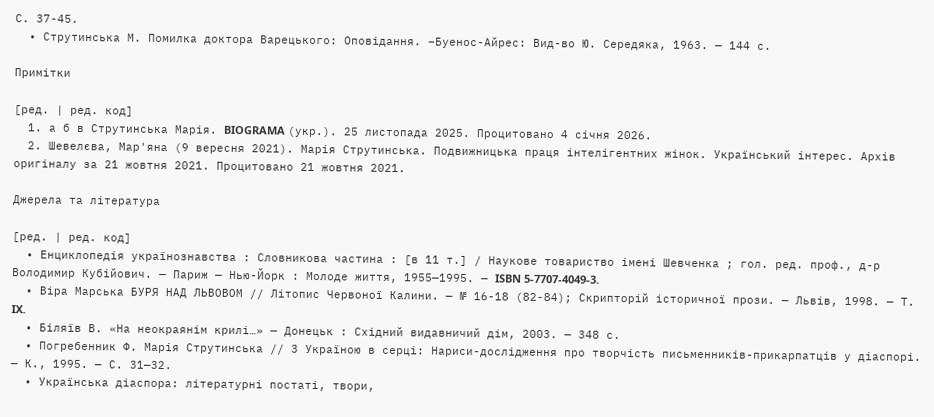С. 37-45.
  • Струтинська М. Помилка доктора Варецького: Оповідання. –Буенос-Айрес: Вид-во Ю. Середяка, 1963. — 144 с.

Примітки

[ред. | ред. код]
  1. а б в Струтинська Марія. BIOGRAMA (укр.). 25 листопада 2025. Процитовано 4 січня 2026.
  2. Шевелєва, Мар'яна (9 вересня 2021). Марія Струтинська. Подвижницька праця інтелігентних жінок. Український інтерес. Архів оригіналу за 21 жовтня 2021. Процитовано 21 жовтня 2021.

Джерела та література

[ред. | ред. код]
  • Енциклопедія українознавства : Словникова частина : [в 11 т.] / Наукове товариство імені Шевченка ; гол. ред. проф., д-р Володимир Кубійович. — Париж — Нью-Йорк : Молоде життя, 1955—1995. — ISBN 5-7707-4049-3.
  • Віра Марська БУРЯ НАД ЛЬВОВОМ // Літопис Червоної Калини. — № 16-18 (82-84); Скрипторій історичної прози. — Львів, 1998. — Т. IX.
  • Біляїв В. «На неокраянім крилі…» — Донецьк : Східний видавничий дім, 2003. — 348 с.
  • Погребенник Ф. Марія Струтинська // З Україною в серці: Нариси-дослідження про творчість письменників-прикарпатців у діаспорі. — К., 1995. — С. 31—32.
  • Українська діаспора: літературні постаті, твори,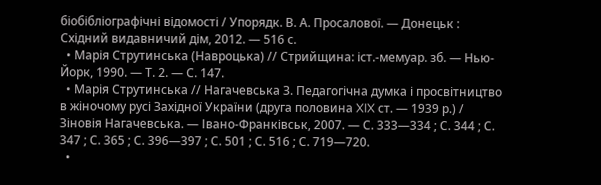біобібліографічні відомості / Упорядк. В. А. Просалової. — Донецьк : Східний видавничий дім, 2012. — 516 с.
  • Марія Струтинська (Навроцька) // Стрийщина: іст.-мемуар. зб. — Нью-Йорк, 1990. — Т. 2. — С. 147.
  • Марія Струтинська // Нагачевська З. Педагогічна думка і просвітництво в жіночому русі Західної України (друга половина XIX ст. — 1939 р.) / Зіновія Нагачевська. — Івано-Франківськ, 2007. — С. 333—334 ; С. 344 ; С. 347 ; С. 365 ; С. 396—397 ; С. 501 ; С. 516 ; С. 719—720.
  •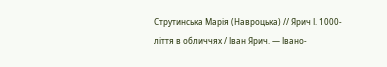Струтинська Марія (Навроцька) // Ярич І. 1000-ліття в обличчях / Іван Ярич. — Івано-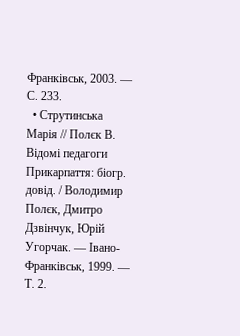Франківськ, 2003. — С. 233.
  • Струтинська Марія // Полєк В. Відомі педагоги Прикарпаття: біогр. довід. / Володимир Полєк, Дмитро Дзвінчук, Юрій Угорчак. — Івано-Франківськ, 1999. — Т. 2.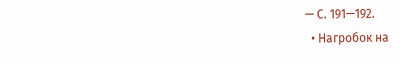— С. 191—192.
  • Нагробок на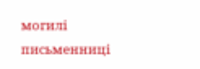могилі письменниці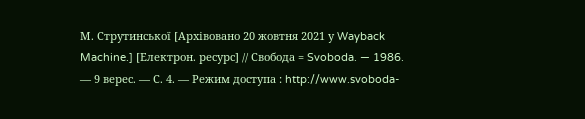М. Струтинської [Архівовано 20 жовтня 2021 у Wayback Machine.] [Електрон. ресурс] // Свобода = Svoboda. — 1986. — 9 верес. — С. 4. — Режим доступа : http://www.svoboda-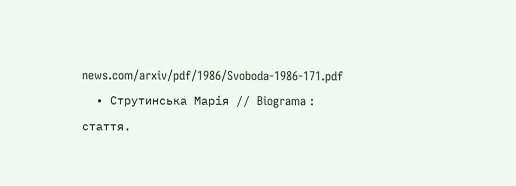news.com/arxiv/pdf/1986/Svoboda-1986-171.pdf
  • Струтинська Марія // Biograma : стаття.